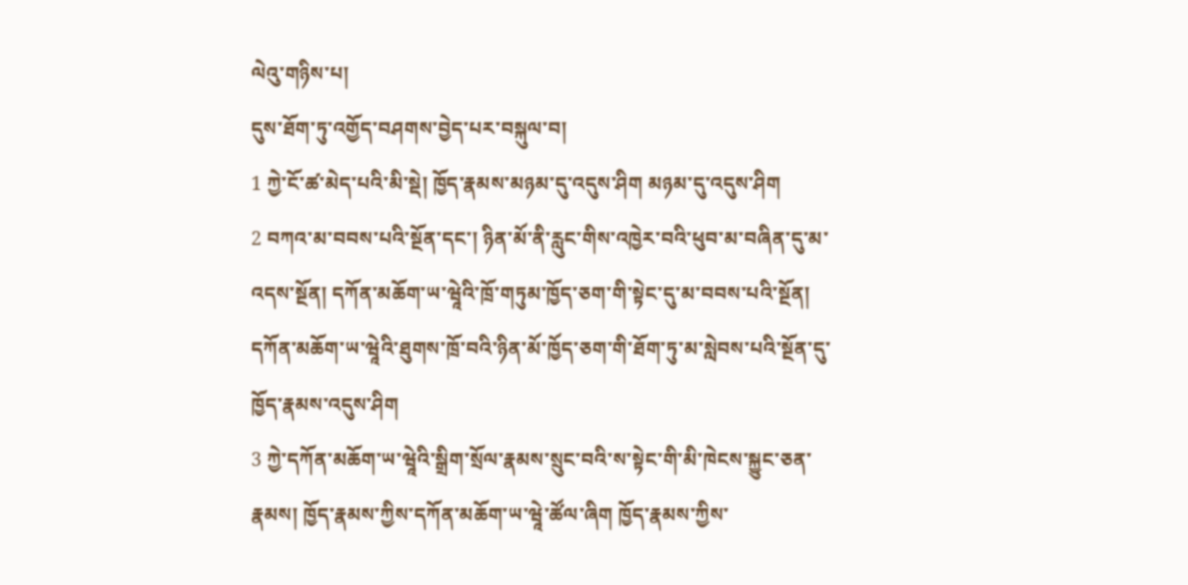ལེའུ་གཉིས་པ།
དུས་ཐོག་ཏུ་འགྱོད་བཤགས་བྱེད་པར་བསྐུལ་བ།
1 ཀྱེ་ངོ་ཚ་མེད་པའི་མི་སྡེ། ཁྱོད་རྣམས་མཉམ་དུ་འདུས་ཤིག མཉམ་དུ་འདུས་ཤིག
2 བཀའ་མ་བབས་པའི་སྔོན་དང་། ཉིན་མོ་ནི་རླུང་གིས་འཁྱེར་བའི་ཕུབ་མ་བཞིན་དུ་མ་འདས་སྔོན། དཀོན་མཆོག་ཡ་ཝཱེའི་ཁྲོ་གཏུམ་ཁྱོད་ཅག་གི་སྟེང་དུ་མ་བབས་པའི་སྔོན། དཀོན་མཆོག་ཡ་ཝཱེའི་ཐུགས་ཁྲོ་བའི་ཉིན་མོ་ཁྱོད་ཅག་གི་ཐོག་ཏུ་མ་སླེབས་པའི་སྔོན་དུ་ཁྱོད་རྣམས་འདུས་ཤིག
3 ཀྱེ་དཀོན་མཆོག་ཡ་ཝཱེའི་སྒྲིག་སྲོལ་རྣམས་སྲུང་བའི་ས་སྟེང་གི་མི་ཁེངས་སྐྱུང་ཅན་རྣམས། ཁྱོད་རྣམས་ཀྱིས་དཀོན་མཆོག་ཡ་ཝཱེ་ཚོལ་ཞིག ཁྱོད་རྣམས་ཀྱིས་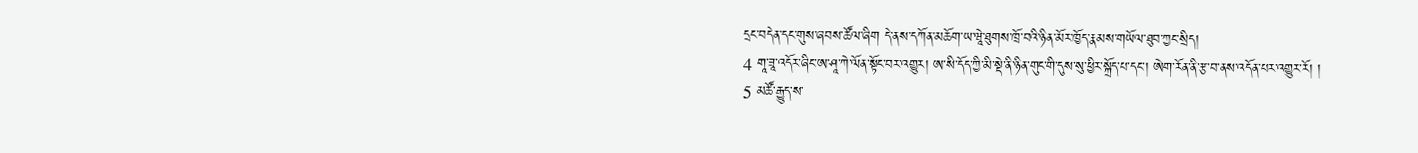དྲང་བདེན་དང་གུས་ཞབས་ཚོལ་ཞིག དེ་ནས་དཀོན་མཆོག་ཡ་ཝཱེ་ཐུགས་ཁྲོ་བའི་ཉིན་མོར་ཁྱོད་རྣམས་གཡོལ་ཐུབ་ཀྱང་སྲིད།
4 གཱ་ཟཱ་འདོར་ཞིང་ཨ་ཤཱ་ཀེ་ལོན་སྟོང་བར་འགྱུར། ཨ་སི་དོད་ཀྱི་མི་སྡེ་ནི་ཉིན་གུང་གི་དུས་སུ་ཕྱིར་སྐྲོད་པ་དང་། ཨེག་རོན་ནི་རྩ་བ་ནས་འདོན་པར་འགྱུར་རོ། །
5 མཚོ་རྒྱུད་ས་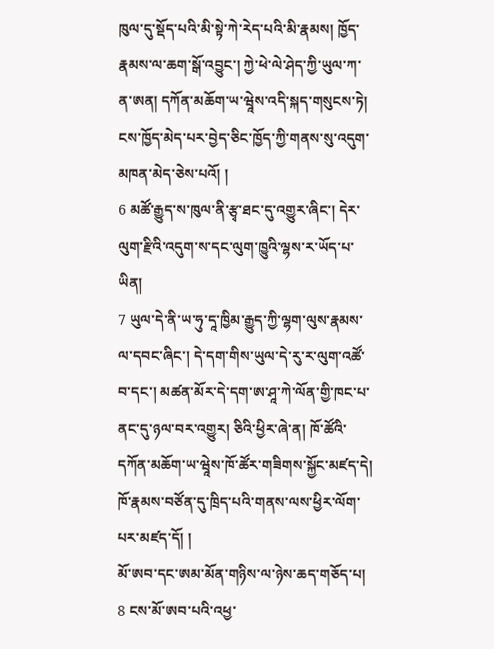ཁུལ་དུ་སྡོད་པའི་མི་སྟེ་ཀེ་རེད་པའི་མི་རྣམས། ཁྱོད་རྣམས་ལ་ཆག་སྒོ་འབྱུང་། ཀྱེ་ཕེ་ལེ་ཤེད་ཀྱི་ཡུལ་ཀ་ན་ཨན། དཀོན་མཆོག་ཡ་ཝཱེས་འདི་སྐད་གསུངས་ཏེ། ངས་ཁྱོད་མེད་པར་བྱེད་ཅིང་ཁྱོད་ཀྱི་གནས་སུ་འདུག་མཁན་མེད་ཅེས་པའོ། །
6 མཚོ་རྒྱུད་ས་ཁུལ་ནི་རྩྭ་ཐང་དུ་འགྱུར་ཞིང་། དེར་ལུག་རྫིའི་འདུག་ས་དང་ལུག་ཁྱུའི་ལྷས་ར་ཡོད་པ་ཡིན།
7 ཡུལ་དེ་ནི་ཡ་ཧུ་དཱ་ཁྱིམ་རྒྱུད་ཀྱི་ལྷག་ལུས་རྣམས་ལ་དབང་ཞིང་། དེ་དག་གིས་ཡུལ་དེ་རུ་ར་ལུག་འཚོ་བ་དང་། མཚན་མོར་དེ་དག་ཨ་ཤཱ་ཀེ་ལོན་གྱི་ཁང་པ་ནང་དུ་ཉལ་བར་འགྱུར། ཅིའི་ཕྱིར་ཞེ་ན། ཁོ་ཚོའི་དཀོན་མཆོག་ཡ་ཝཱེས་ཁོ་ཚོར་གཟིགས་སྐྱོང་མཛད་དེ། ཁོ་རྣམས་བཙོན་དུ་ཁྲིད་པའི་གནས་ལས་ཕྱིར་ལོག་པར་མཛད་དོ། །
མོ་ཨབ་དང་ཨམ་མོན་གཉིས་ལ་ཉེས་ཆད་གཅོད་པ།
8 ངས་མོ་ཨབ་པའི་འཕྱ་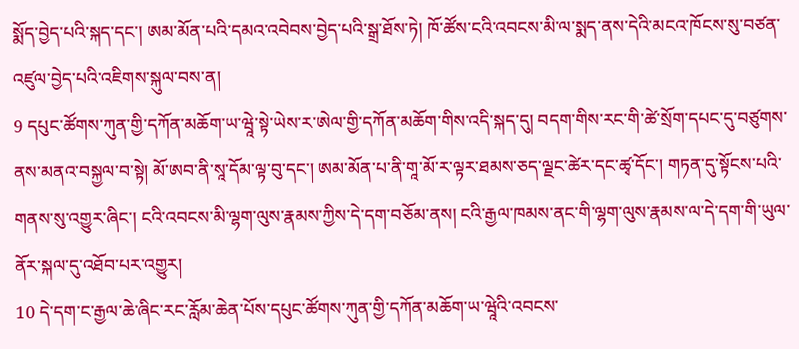སྨོད་བྱེད་པའི་སྐད་དང་། ཨམ་མོན་པའི་དམའ་འབེབས་བྱེད་པའི་སྒྲ་ཐོས་ཏེ། ཁོ་ཚོས་ངའི་འབངས་མི་ལ་སྨད་ནས་དེའི་མངའ་ཁོངས་སུ་བཙན་འཛུལ་བྱེད་པའི་འཇིགས་སྐུལ་བས་ན།
9 དཔུང་ཚོགས་ཀུན་གྱི་དཀོན་མཆོག་ཡ་ཝཱེ་སྟེ་ཡེས་ར་ཨེལ་གྱི་དཀོན་མཆོག་གིས་འདི་སྐད་དུ། བདག་གིས་རང་གི་ཚེ་སྲོག་དཔང་དུ་བཙུགས་ནས་མནའ་བསྐྱལ་བ་སྟེ། མོ་ཨབ་ནི་སཱ་དོམ་ལྟ་བུ་དང་། ཨམ་མོན་པ་ནི་གཱ་མོ་ར་ལྟར་ཐམས་ཅད་ལྗང་ཚེར་དང་ཚྭ་དོང་། གཏན་དུ་སྟོངས་པའི་གནས་སུ་འགྱུར་ཞིང་། ངའི་འབངས་མི་ལྷག་ལུས་རྣམས་ཀྱིས་དེ་དག་བཅོམ་ནས། ངའི་རྒྱལ་ཁམས་ནང་གི་ལྷག་ལུས་རྣམས་ལ་དེ་དག་གི་ཡུལ་ནོར་སྐལ་དུ་འཐོབ་པར་འགྱུར།
10 དེ་དག་ང་རྒྱལ་ཆེ་ཞིང་རང་རློམ་ཆེན་པོས་དཔུང་ཚོགས་ཀུན་གྱི་དཀོན་མཆོག་ཡ་ཝཱེའི་འབངས་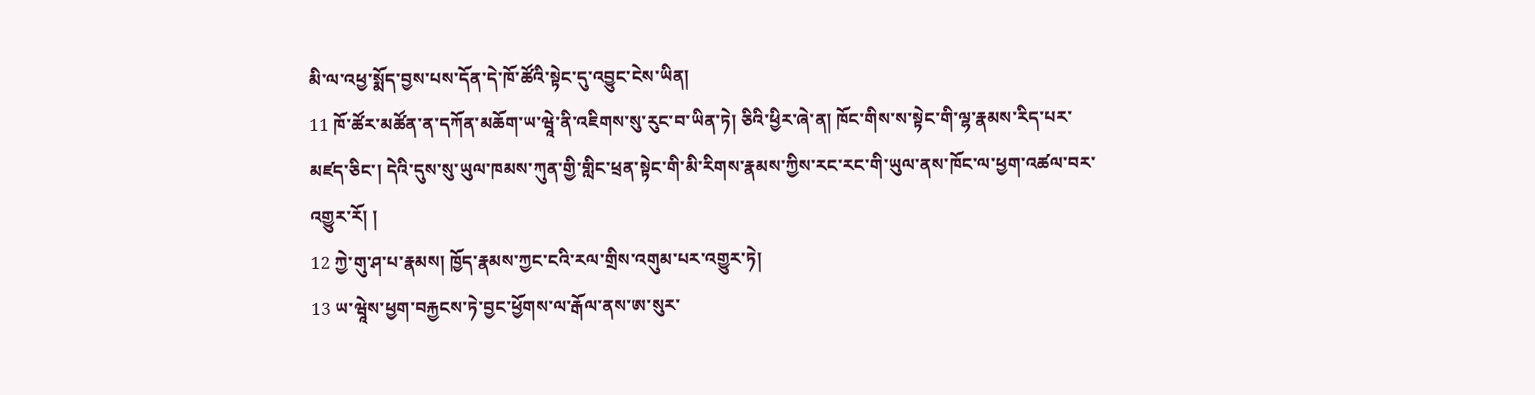མི་ལ་འཕྱ་སྨོད་བྱས་པས་དོན་དེ་ཁོ་ཚོའི་སྟེང་དུ་འབྱུང་ངེས་ཡིན།
11 ཁོ་ཚོར་མཚོན་ན་དཀོན་མཆོག་ཡ་ཝཱེ་ནི་འཇིགས་སུ་རུང་བ་ཡིན་ཏེ། ཅིའི་ཕྱིར་ཞེ་ན། ཁོང་གིས་ས་སྟེང་གི་ལྷ་རྣམས་རིད་པར་མཛད་ཅིང་། དེའི་དུས་སུ་ཡུལ་ཁམས་ཀུན་གྱི་གླིང་ཕྲན་སྟེང་གི་མི་རིགས་རྣམས་ཀྱིས་རང་རང་གི་ཡུལ་ནས་ཁོང་ལ་ཕྱག་འཚལ་བར་འགྱུར་རོ། །
12 ཀྱེ་གུ་ཤ་པ་རྣམས། ཁྱོད་རྣམས་ཀྱང་ངའི་རལ་གྲིས་འགུམ་པར་འགྱུར་ཏེ།
13 ཡ་ཝཱེས་ཕྱག་བརྐྱངས་ཏེ་བྱང་ཕྱོགས་ལ་རྒོལ་ནས་ཨ་སུར་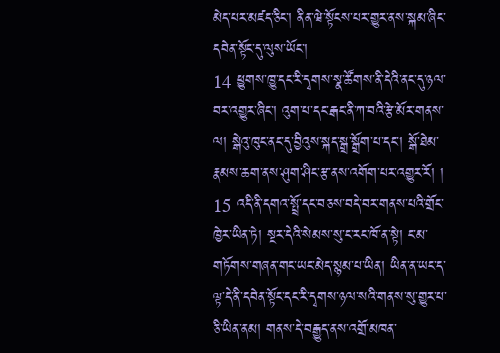མེད་པར་མཛད་ཅིང་། ནིན་ཝེ་སྟོངས་པར་གྱུར་ནས་སྐམ་ཞིང་དབེན་སྟོང་དུ་ལུས་ཡོང་།
14 ཕྱུགས་ཁྱུ་དང་རི་དྭགས་སྣ་ཚོགས་ནི་དེའི་ནང་དུ་ཉལ་བར་འགྱུར་ཞིང་། འུག་པ་དང་རྒང་ནི་ཀ་བའི་རྩེ་མོར་གནས་ལ། སྒེའུ་ཁུང་ནང་དུ་བྱིའུས་སྐད་སྒྲ་སྒྲོག་པ་དང་། སྒོ་ཐེམ་རྣམས་ཆག་ནས་ཤུག་ཤིང་རྩ་ནས་འགོག་པར་འགྱུར་རོ། །
15 འདི་ནི་དགའ་སྤྲོ་དང་བཅས་བདེ་བར་གནས་པའི་གྲོང་ཁྱེར་ཡིན་ཏེ། སྔར་དེའི་སེམས་སུ་ང་རང་ཁོ་ན་སྟེ། ང་མ་གཏོགས་གཞན་གང་ཡང་མེད་སྙམ་པ་ཡིན། ཡིན་ན་ཡང་ད་ལྟ་དེ་ནི་དབེན་སྟོང་དང་རི་དྭགས་ཉལ་སའི་གནས་སུ་གྱུར་པ་ཅི་ཡིན་ནམ། གནས་དེ་བརྒྱུད་ནས་འགྲོ་མཁན་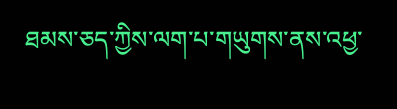ཐམས་ཅད་ཀྱིས་ལག་པ་གཡུགས་ནས་འཕྱ་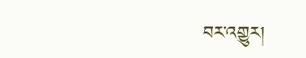བར་འགྱུར།